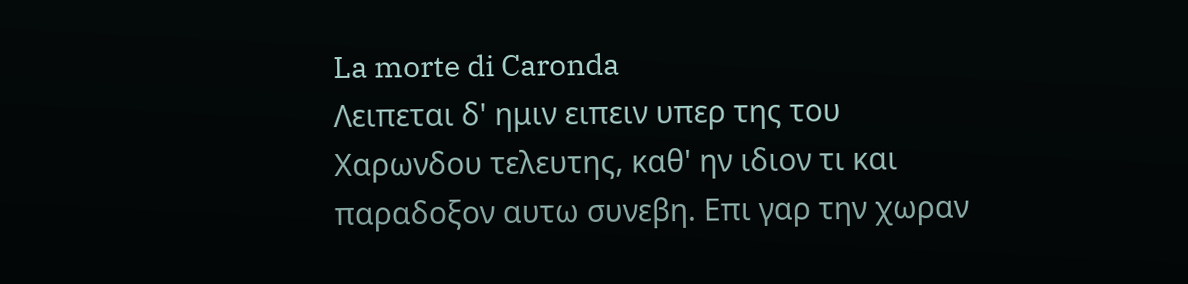La morte di Caronda
Λειπεται δ' ημιν ειπειν υπερ της του Χαρωνδου τελευτης, καθ' ην ιδιον τι και παραδοξον αυτω συνεβη. Επι γαρ την χωραν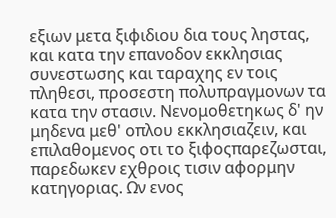εξιων μετα ξιφιδιου δια τους ληστας, και κατα την επανοδον εκκλησιας συνεστωσης και ταραχης εν τοις πληθεσι, προσεστη πολυπραγμονων τα κατα την στασιν. Νενομοθετηκως δ' ην μηδενα μεθ' οπλου εκκλησιαζειν, και επιλαθομενος οτι το ξιφοςπαρεζωσται, παρεδωκεν εχθροις τισιν αφορμην κατηγοριας. Ων ενος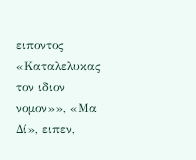ειποντος «Καταλελυκας τον ιδιον νομον»», «Μα Δί», ειπεν,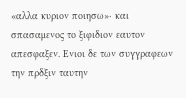«αλλα κυριον ποιησω»· και σπασαμενος το ξιφιδιον εαυτον απεσφαξεν. Ενιοι δε των συγγραφεων την πρδξιν ταυτην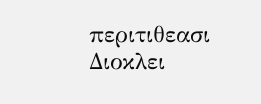περιτιθεασι Διοκλει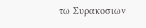τω Συρακοσιων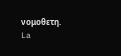νομοθετη.
La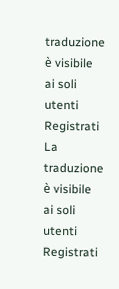traduzione è visibile ai soli utenti Registrati
La traduzione è visibile ai soli utenti Registrati